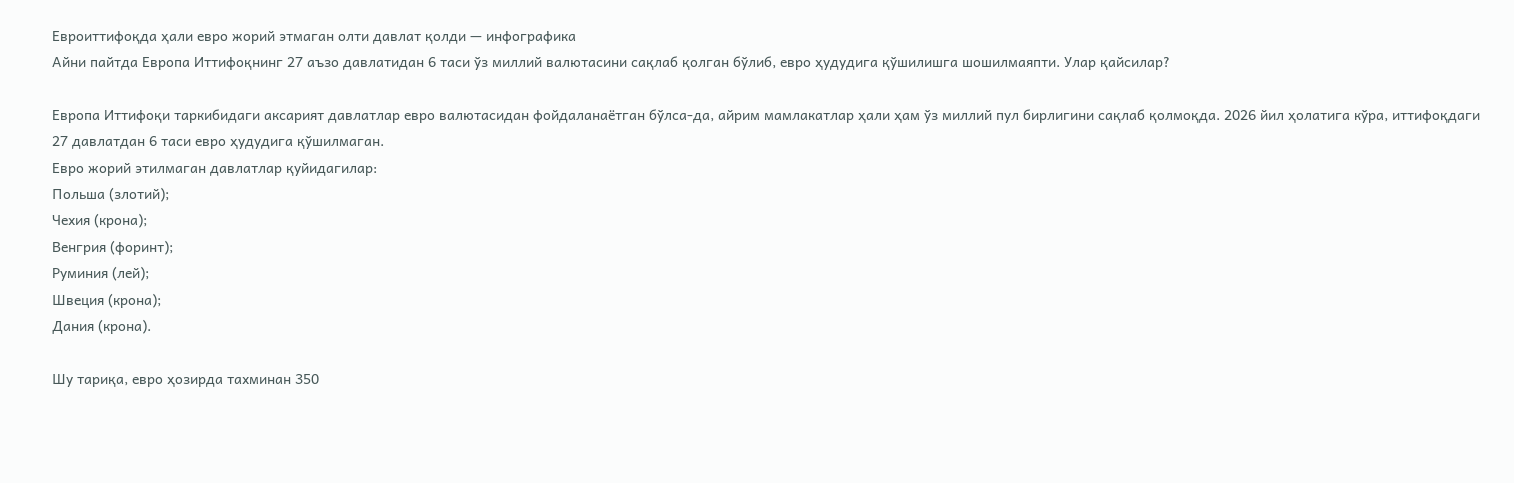Евроиттифоқда ҳали евро жорий этмаган олти давлат қолди — инфографика
Айни пайтда Европа Иттифоқнинг 27 аъзо давлатидан 6 таси ўз миллий валютасини сақлаб қолган бўлиб, евро ҳудудига қўшилишга шошилмаяпти. Улар қайсилар?

Европа Иттифоқи таркибидаги аксарият давлатлар евро валютасидан фойдаланаётган бўлса-да, айрим мамлакатлар ҳали ҳам ўз миллий пул бирлигини сақлаб қолмоқда. 2026 йил ҳолатига кўра, иттифоқдаги 27 давлатдан 6 таси евро ҳудудига қўшилмаган.
Евро жорий этилмаган давлатлар қуйидагилар:
Польша (злотий);
Чехия (крона);
Венгрия (форинт);
Руминия (лей);
Швеция (крона);
Дания (крона).

Шу тариқа, евро ҳозирда тахминан 350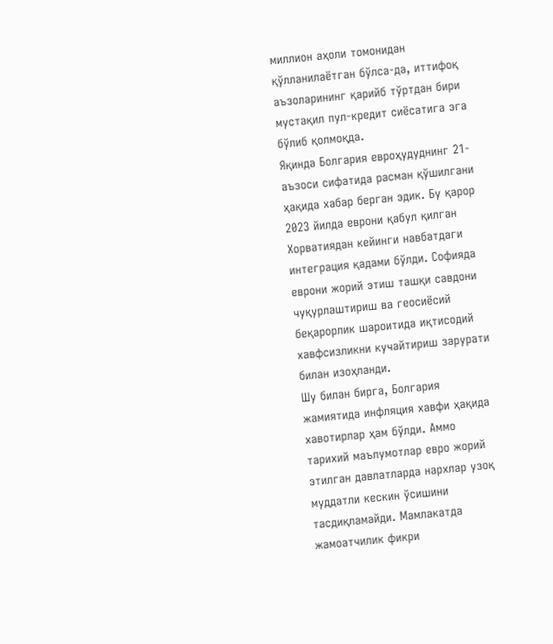миллион аҳоли томонидан қўлланилаётган бўлса-да, иттифоқ аъзоларининг қарийб тўртдан бири мустақил пул-кредит сиёсатига эга бўлиб қолмоқда.
Яқинда Болгария евроҳудуднинг 21-аъзоси сифатида расман қўшилгани ҳақида хабар берган эдик. Бу қарор 2023 йилда еврони қабул қилган Хорватиядан кейинги навбатдаги интеграция қадами бўлди. Софияда еврони жорий этиш ташқи савдони чуқурлаштириш ва геосиёсий беқарорлик шароитида иқтисодий хавфсизликни кучайтириш зарурати билан изоҳланди.
Шу билан бирга, Болгария жамиятида инфляция хавфи ҳақида хавотирлар ҳам бўлди. Аммо тарихий маълумотлар евро жорий этилган давлатларда нархлар узоқ муддатли кескин ўсишини тасдиқламайди. Мамлакатда жамоатчилик фикри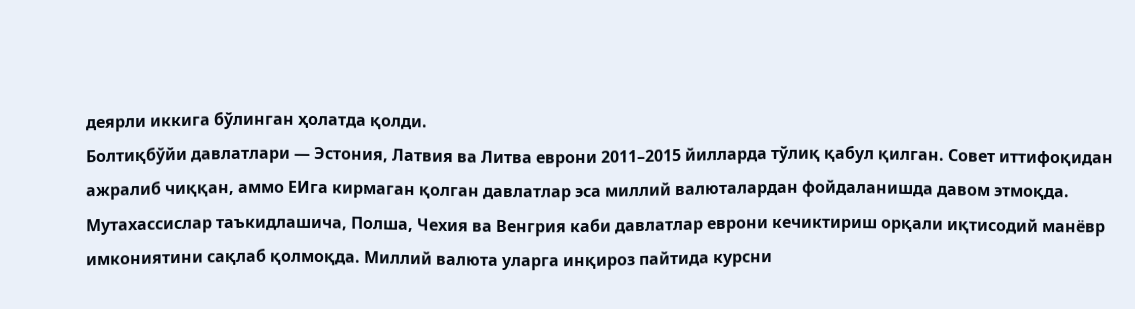деярли иккига бўлинган ҳолатда қолди.
Болтиқбўйи давлатлари — Эстония, Латвия ва Литва еврони 2011–2015 йилларда тўлиқ қабул қилган. Совет иттифоқидан ажралиб чиққан, аммо ЕИга кирмаган қолган давлатлар эса миллий валюталардан фойдаланишда давом этмоқда.
Мутахассислар таъкидлашича, Полша, Чехия ва Венгрия каби давлатлар еврони кечиктириш орқали иқтисодий манёвр имкониятини сақлаб қолмоқда. Миллий валюта уларга инқироз пайтида курсни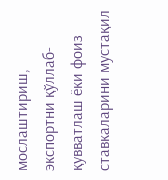мослаштириш, экспортни қўллаб-қувватлаш ёки фоиз ставкаларини мустақил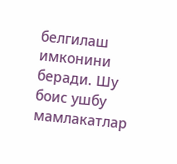белгилаш имконини беради. Шу боис ушбу мамлакатлар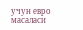учун евро масаласи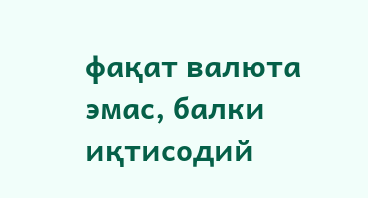фақат валюта эмас, балки иқтисодий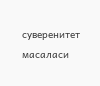суверенитет масаласи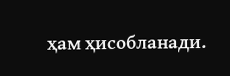ҳам ҳисобланади.